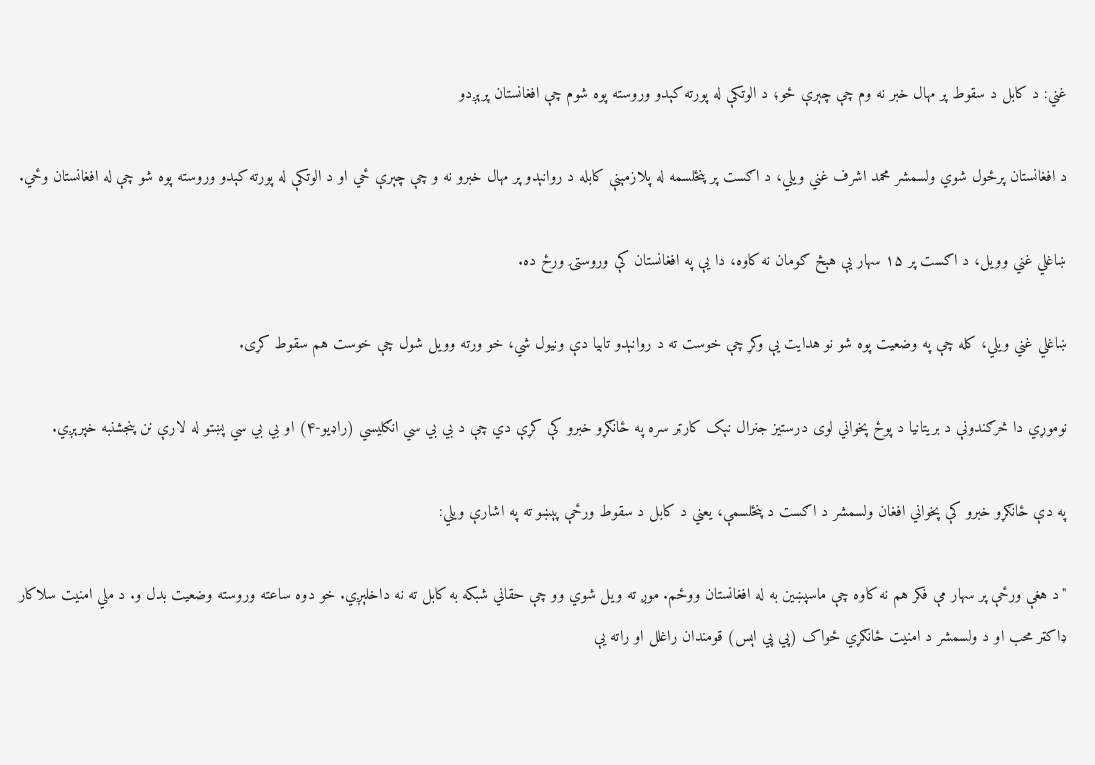غني: د کابل د سقوط پر مهال خبر نه وم چې چېرې ځو؛ د الوتکې له پورته کېدو وروسته پوه شوم چې افغانستان پرېږدو

د افغانستان پرځول شوي ولسمشر محمد اشرف غني ویلي، د اګست پر پنځلسمه له پلازمېنې کابله د روانېدو پر مهال خبرو نه و چې چېرې ځي او د الوتکې له پورته کېدو وروسته پوه شو چې له افغانستان وځي.

ښاغلي غني وویل، د اګست پر ۱۵ سهار یې هېڅ ګومان نه کاوه، دا یې په افغانستان کې وروستۍ ورځ ده.

ښاغلي غني ویلي،‌ کله چې په وضعیت پوه شو نو هدایت یې وکړ چې خوست ته د روانېدو تابیا دې ونیول شي، خو ورته وویل شول چې خوست هم سقوط کړی.

نوموړي دا څرګندونې د بریتانیا د پوځ پخواني لوی درستیز جنرال نېک کارټر سره په ځانګړو خبرو کې کړې دي‌ چې د بي بي سي انګلیسي (راډیو-۴) او بي بي سي پښتو له لارې نن پنجشنبه خپرېږي.

په دې ځانګړو خبرو کې پخواني افغان ولسمشر د اګست د پنځلسمې، یعني د کابل د سقوط ورځې پېښو ته په اشارې ویلي:

"د هغې ورځې پر سهار مې فکر هم نه کاوه چې ماسپښین به له افغانستان ووځم. موږ ته ویل شوي وو چې حقاني شبکه به کابل ته نه داخلېږي. خو دوه ساعته وروسته وضعیت بدل و. د ملي امنیت سلاکار ډاکټر محب او د ولسمشر د امنیت ځانګړي ځواک (پي پي اېس) قومندان راغلل او راته یې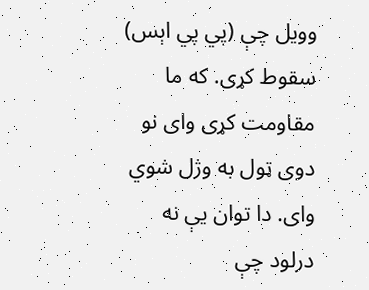وویل چې (پي پي اېس) سقوط کړی. که ما مقاومت کړی وای نو دوی ټول به وژل شوي وای. دا توان یې نه درلود چې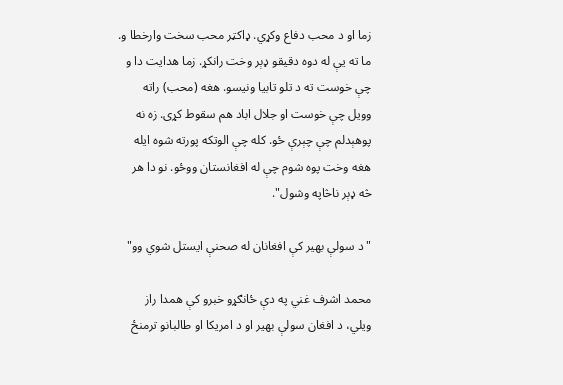زما او د محب دفاع وکړي. ډاکټر محب سخت وارخطا و. ما ته یې له دوه دقیقو ډېر وخت رانکړ. زما هدایت دا و چې خوست ته د تلو تابیا ونیسو. هغه (محب) راته وویل چې خوست او جلال اباد هم سقوط کړی. زه نه پوهېدلم چې چېرې ځو. کله چې الوتکه پورته شوه ایله هغه وخت پوه شوم چې له افغانستان ووځو. نو دا هر څه ډېر ناڅاپه وشول".

"د سولې بهیر کې افغانان له صحنې ایستل شوي وو"

محمد اشرف غني په دې ځانګړو خبرو کې همدا راز ویلي، د افغان سولې بهیر او د امریکا او طالبانو ترمنځ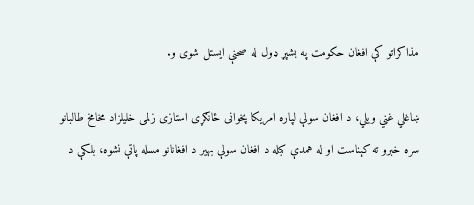مذاکراتو کې افغان حکومت په بشپړ ډول له صحنې ایستل شوی و.

ښاغلي غني ویلي، د افغان سولې لپاره امریکا پخوانی ځانګړی استازی زلمی خلیلزاد مخامخ طالبانو سره خبرو ته کېناست او له همدې کبله د افغان سولې بهیر د افغانانو مسله پاتې نشوه، بلکې د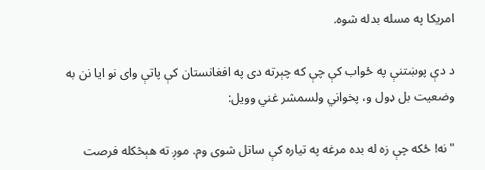امریکا په مسله بدله شوه.

د دې پوښتنې په ځواب کې چې که چېرته دی په افغانستان کې پاتې وای نو ایا نن به وضعیت بل ډول و،‌ پخواني ولسمشر غني وویل:

"نه! ځکه چې زه له بده مرغه په تیاره کې ساتل شوی وم. موږ ته هېڅکله فرصت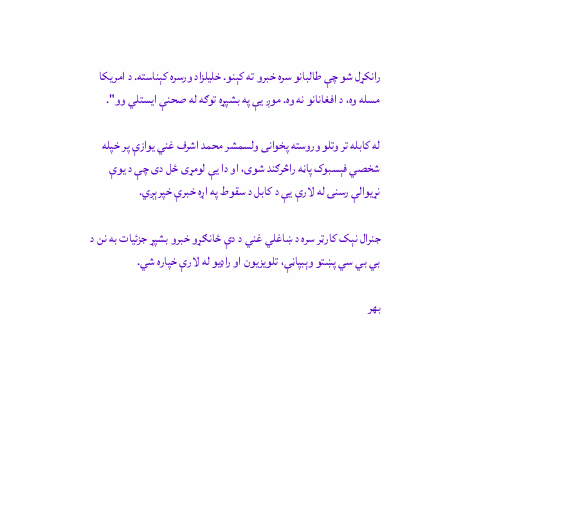رانکړل شو چې طالبانو سره خبرو ته کېنو. خلیلزاد ورسره کېناسته. د امریکا مسله وه،‌ د افغانانو نه وه. موږ یې په بشپړه توګه له صحنې ایستلي وو".

له کابله تر وتلو وروسته پخوانی ولسمشر محمد اشرف غني یوازې پر خپله شخصي فېسبوک پاڼه راڅرګند شوی، او دا یې لومړی ځل دی چې د یوې نړیوالې رسنۍ له لارې یې د کابل د سقوط په اړه خبرې خپرېږي.

جنرال نېک کارټر سره د ښاغلي غني د دې ځانګړو خبرو بشپړ جزئیات به نن د بي بي سي پښتو وېبپاڼې، تلویزیون او راډیو له لارې خپاره شي.

بهر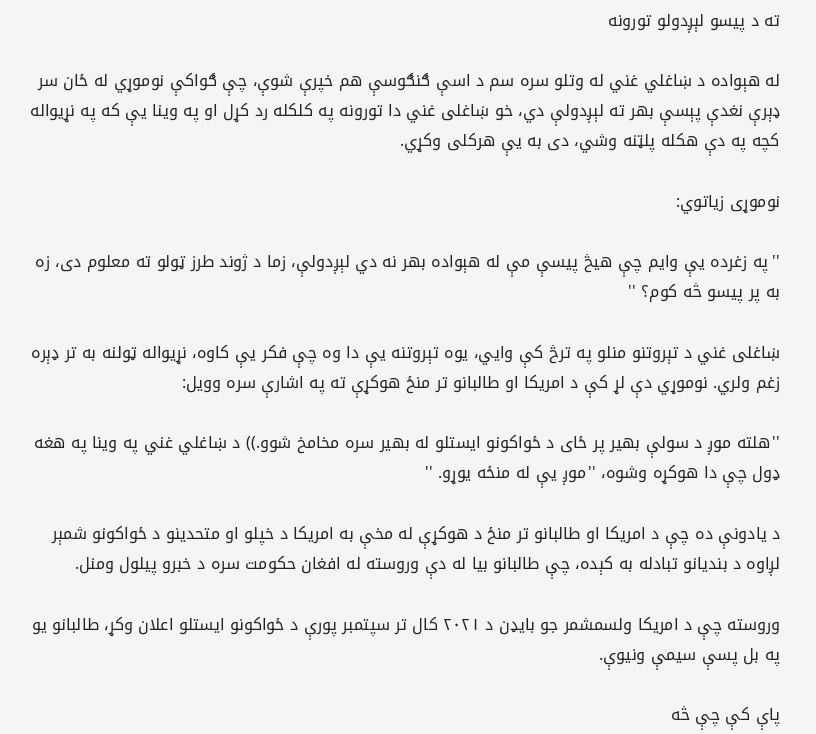ته د پیسو لېږدولو تورونه

له هېواده د ښاغلي غني له وتلو سره سم د اسې ګنګوسې هم خپرې شوې، چې ګواکې نوموړي له ځان سر ډېرې نغدې پېسې بهر ته لېږدولې دي، خو ښاغلی غني دا تورونه په کلکله رد کړل او په وینا یې که په نړیواله کچه په دې هکله پلټنه وشي، دی به یې هرکلی وکړي.

نوموړی زیاتوي:

''په زغرده یې وایم چې هیڅ پیسې مې له هېواده بهر نه دي لېږدولې، زما د ژوند طرز ټولو ته معلوم دی، زه به پر پیسو څه کوم؟ ''

ښاغلی غني د تېروتنو منلو په ترڅ کې وايي، یوه تېروتنه یې دا وه چې فکر یې کاوه، نړیواله ټولنه به تر ډېره زغم ولري. نوموړي دې لړ کې د امریکا او طالبانو تر منځ هوکړې ته په اشارې سره وویل:

''هلته موږ د سولې بهیر پر ځای د ځواکونو ایستلو له بهیر سره مخامخ شوو.)) د ښاغلي غني په وینا په هغه ډول چې دا هوکړه وشوه، ''موږ یې له منځه یوړو. ''

د یادونې ده چې د امریکا او طالبانو تر منځ د هوکړې له مخې به امریکا د خپلو او متحدینو د ځواکونو شمېر لږاوه د بندیانو تبادله به کېده، چې طالبانو بیا له دې وروسته له افغان حکومت سره د خبرو پیلول ومنل.

وروسته چې د امریکا ولسمشمر جو بایډن د ۲۰۲۱ کال تر سپتمبر پورې د ځواکونو ایستلو اعلان وکړ، طالبانو یو په بل پسې سیمې ونیوې.

پاې کې چې څه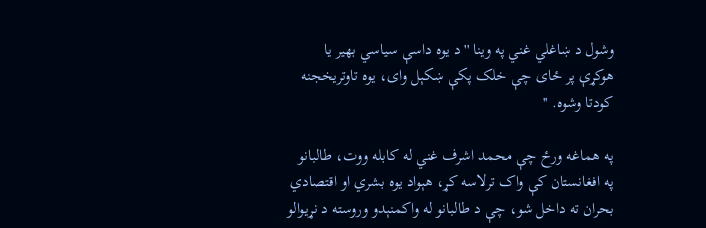وشول د ښاغلي غني په وینا ''د یوه داسې سیاسي بهیر یا هوکړې پر ځای چې خلک پکې ښکېل وای، یوه تاوتریخجنه کودتا وشوه. ''

په هماغه ورځ چې محمد اشرف غني له کابله ووت، طالبانو په افغانستان کې واک ترلاسه کړ، هېواد یوه بشري او اقتصادي بحران ته داخل شو، چې د طالبانو له واکمنېدو وروسته د نړیوالو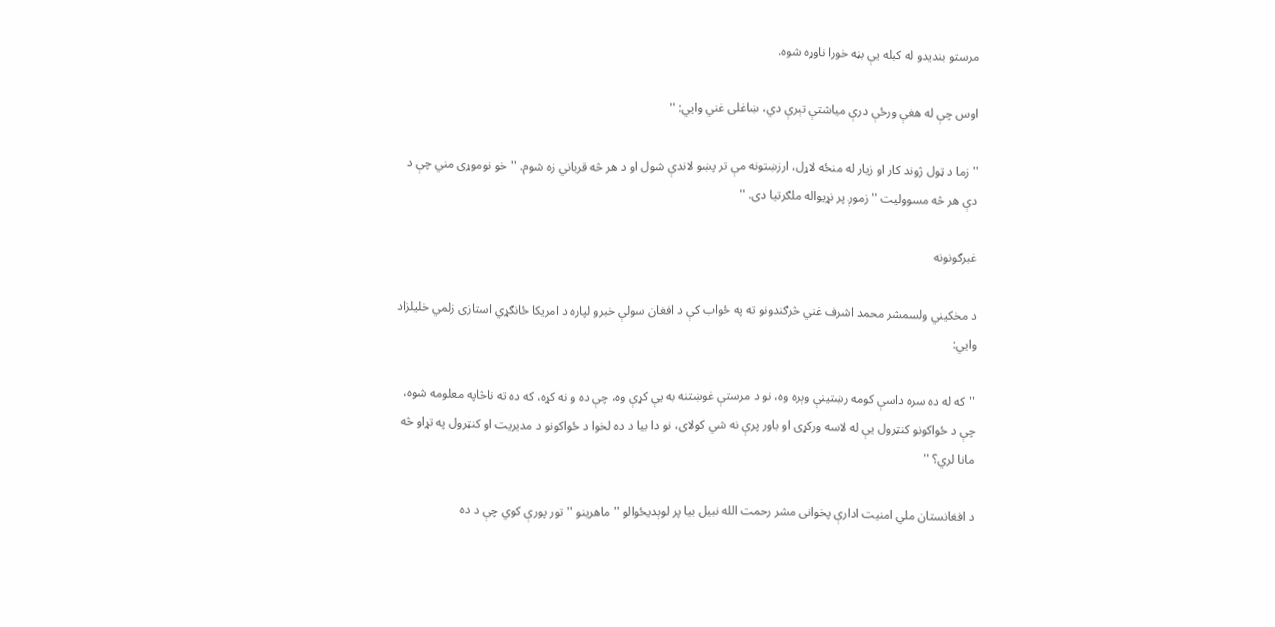مرستو بندیدو له کبله یې بڼه خورا ناوړه شوه.

اوس چې له هغې ورځې درې میاشتې تېرې دي، ښاغلی غني وايي: ''

''زما د ټول ژوند کار او زیار له منځه لاړل، ارزښتونه مې تر پښو لاندې شول او د هر څه قرباني زه شوم. '' خو نوموړی مني چې د دې هر څه مسوولیت ''زموږ پر نړیواله ملګرتیا دی. ''

غبرګونونه

د مخکیني ولسمشر محمد اشرف غني څرګندونو ته په ځواب کې د افغان سولې خبرو لپاره د امریکا ځانګړي استازی زلمي خلیلزاد وايي:

''که له ده سره داسې کومه رښتینې وېره وه، نو د مرستې غوښتنه به یې کړې وه، چې ده و نه کړه، که ده ته ناڅاپه معلومه شوه، چې د ځواکونو کنټرول یې له لاسه ورکړی او باور پرې نه شي کولای، نو دا بیا د ده لخوا د ځواکونو د مدیریت او کنټرول په تړاو څه مانا لري؟ ''

د افغانستان ملي امنیت ادارې پخوانی مشر رحمت الله نبیل بیا پر لوېدیځوالو ''ماهرینو '' تور پورې کوي چې د ده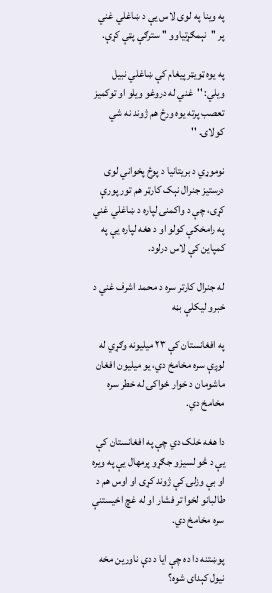په وینا په لوی لاس یې د ښاغلي غني پر ''نېمګړتیاوو '' سترګې پټې کړې.

په یوه ټویټر پیغام کې ښاغلي نبیل ویلي: ''غني له دروغو ویلو او توکمیز تعصب پرته یوه ورځ هم ژوند نه شي کولای. ''

نوموړي د بریتانیا د پوځ پخواني لوی درستیز جنرال نېک کارټر هم تور پورې کړی، چې د واکمنۍ لپاره د ښاغلي غني په رامخکې کولو او د هغه لپاره یې په کمپاین کې لاس درلود.

له جنرال کارتر سره د محمد اشرف غني د خبرو لیکلې بڼه

په افغانستان کې ۲۳ میلیونه وګړي له لوږې سره مخامخ دي، یو میلیون افغان ماشومان د خوار ځواکۍ له خطر سره مخامخ دي.

دا هغه خلک دي چې په افغانستان کې یې د څو لسیزو جګړو پرمهال یې په ویره او بې وزلۍ کې ژوند کړی او اوس هم د طالبانو لخوا تر فشار او له غچ اخیستنې سره مخامخ دي.

پوښتنه دا ده چې ایا د دې ناورین مخه نیول کېدای شوه؟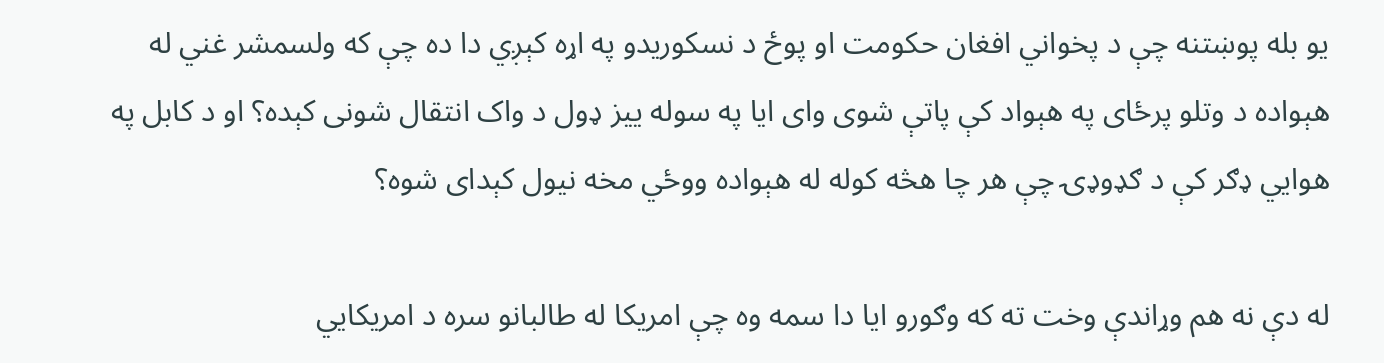یو بله پوښتنه چې د پخواني افغان حکومت او پوځ د نسکوریدو په اړه کېږي دا ده چې که ولسمشر غني له هېواده د وتلو پرځای په هېواد کې پاتې شوی وای ایا په سوله ییز ډول د واک انتقال شونی کېده؟ او د کابل په هوايي ډګر کې د ګډوډۍ چې هر چا هڅه کوله له هېواده ووځي مخه نیول کېدای شوه؟

له دې نه هم وړاندې وخت ته که وګورو ایا دا سمه وه چې امریکا له طالبانو سره د امریکايي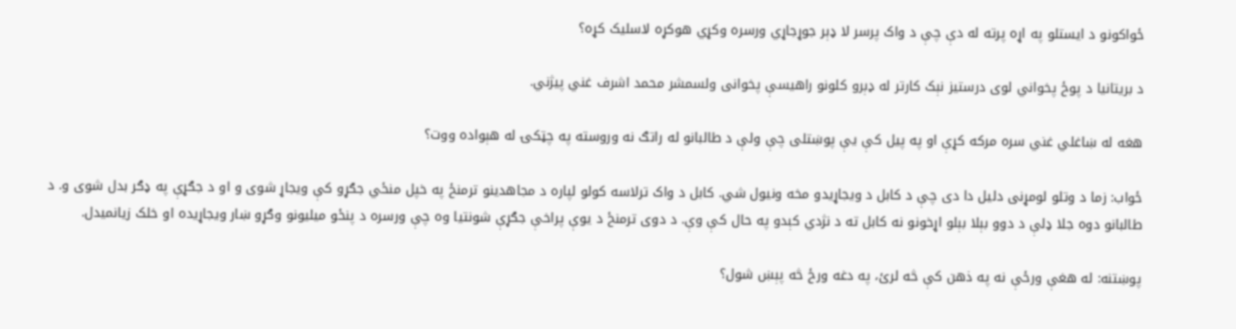ځواکونو د ایستلو په اړه پرته له دې چې د واک پرسر لا ډېر جوړجاړي ورسره وکړي هوکړه لاسلیک کړه؟

د بریتانیا د پوځ پخواني لوی درستیز نېک کارتر له ډېرو کلونو راهیسې پخوانی ولسمشر محمد اشرف غني پیژني.

هغه له ښاغلي غني سره مرکه کړې او په پیل کې یې پوښتلی چې ولې د طالبانو له راتګ نه وروسته په چټکۍ له هېواده ووت؟

ځواب: زما د وتلو لومړنی دلیل دا دی چې د کابل د ویجاړیدو مخه ونیول شي. کابل د واک ترلاسه کولو لپاره د مجاهدینو ترمنځ په خپل منځي جګړو کې ویجاړ شوی و او د جګړې په ډګر بدل شوی و. د طالبانو دوه جلا ډلې د دوو بېلا بېلو اړخونو نه کابل ته د نژدي کېدو په حال کې وې. د دوی ترمنځ د یوې پراخې جګړې شونتیا وه چې ورسره د پنځو میلیونو وګړو ښار ویجاړیده او خلک زیانمیدل.

پوښتنه: له هغې ورځې نه په ذهن کې څه لرئ، په دغه ورځ څه پېښ شول؟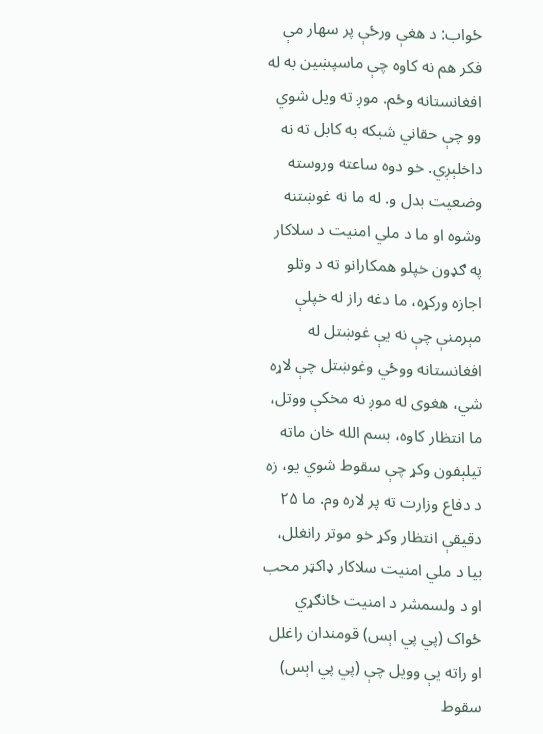ځواب: د هغې ورځې پر سهار مې فکر هم نه کاوه چې ماسپښین به له افغانستانه وځم. موږ ته ویل شوي وو چې حقاني شبکه به کابل ته نه داخلېږي. خو دوه ساعته وروسته وضعیت بدل و. له ما نه غوښتنه وشوه او ما د ملي امنیت د سلاکار په ګډون خپلو همکارانو ته د وتلو اجازه ورکړه، ما دغه راز له خپلې مېرمنې چې نه یې غوښتل له افغانستانه ووځي وغوښتل چې لاړه شي، هغوی له موږ نه مخکې ووتل، ما انتظار کاوه، بسم الله خان ماته تيلېفون وکړ چې سقوط شوي یو، زه د دفاع وزارت ته پر لاره وم. ما ۲۵ دقیقې انتظار وکړ خو موتر رانغلل، بیا د ملي امنیت سلاکار ډاکټر محب او د ولسمشر د امنیت ځانګړي ځواک (پي پي اېس) قومندان راغلل او راته یې وویل چې (پي پي اېس) سقوط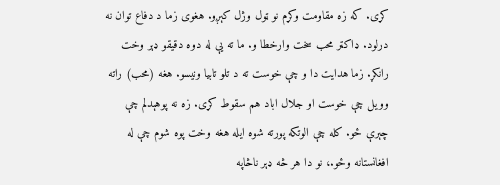کړی. که زه مقاومت وکړم نو ټول وژل کېږو. هغوی زما د دفاع توان نه درلود. ډاکټر محب سخت وارخطا و. ما ته یې له دوه دقیقو ډېر وخت رانکړ. زما هدایت دا و چې خوست ته د تلو تابیا ونیسو. هغه (محب) راته وویل چې خوست او جلال اباد هم سقوط کړی. زه نه پوهېدلم چې چېرې ځو. کله چې الوتکه پورته شوه ایله هغه وخت پوه شوم چې له افغانستانه وځو.، نو دا هر څه ډېر ناڅاپه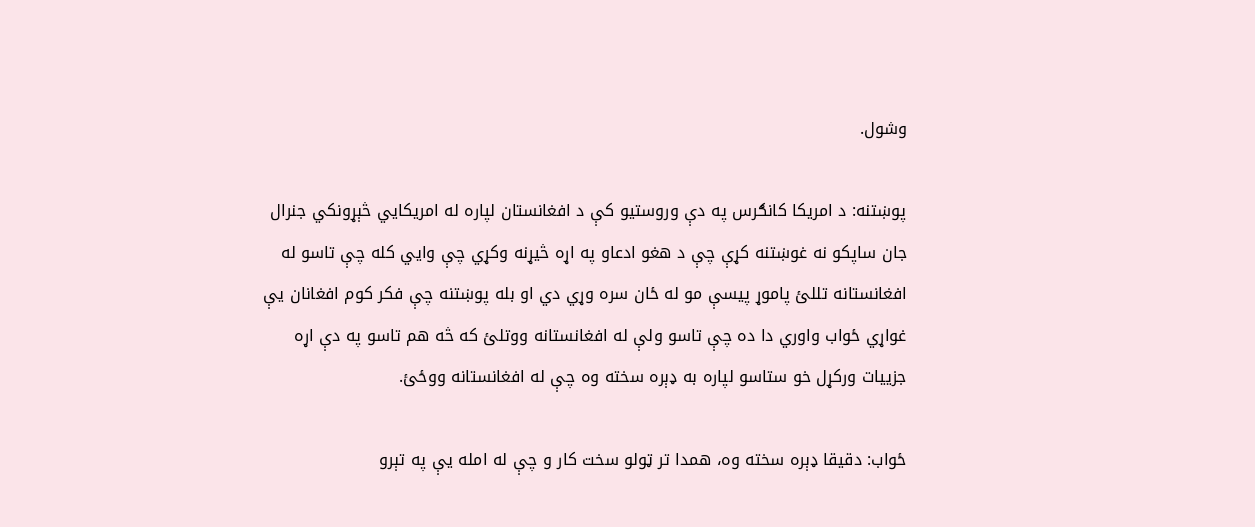وشول.

پوښتنه: د امریکا کانګرس په دې وروستیو کې د افغانستان لپاره له امریکايي څېړونکي جنرال جان ساپکو نه غوښتنه کړې چې د هغو ادعاو په اړه څیړنه وکړي چې وايي کله چې تاسو له افغانستانه تللئ پاموړ پیسې مو له ځان سره وړي دي او بله پوښتنه چې فکر کوم افغانان یې غواړي ځواب واوري دا ده چې تاسو ولې له افغانستانه ووتلئ که څه هم تاسو په دې اړه جزییات ورکړل خو ستاسو لپاره به ډېره سخته وه چې له افغانستانه ووځئ.

ځواب: دقیقا ډېره سخته وه، همدا تر ټولو سخت کار و چې له امله یې په تېرو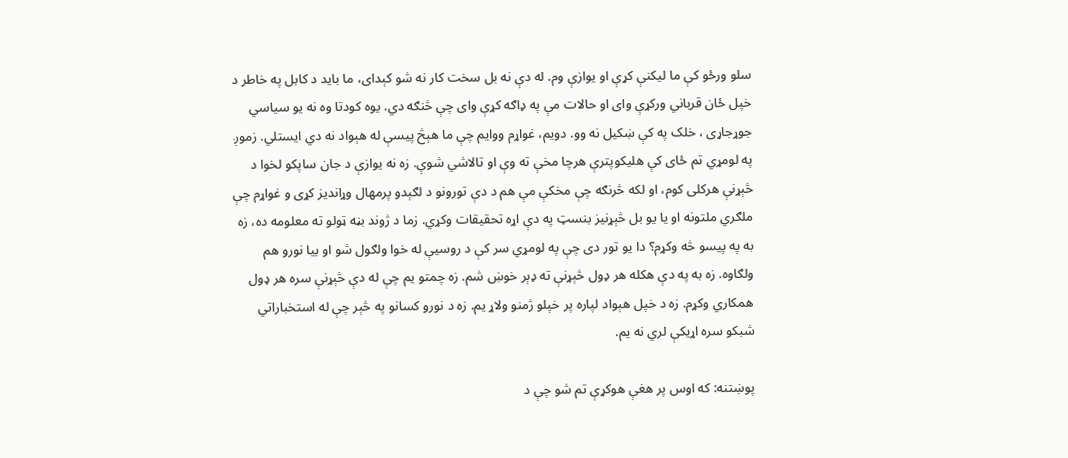سلو ورځو کې ما لیکنې کړې او یوازې وم. له دې نه بل سخت کار نه شو کېدای، ما باید د کابل په خاطر د خپل ځان قرباني ورکړې وای او حالات مې په ډاګه کړې وای چې څنګه دي. یوه کودتا وه نه یو سیاسي جوړجاړی ، خلک په کې ښکیل نه وو. دویم، غواړم ووایم چې ما هېڅ پیسې له هېواد نه دي ایستلي. زموږ په لومړي تم ځای کې هلیکوپترې هرچا مخې ته وې او تالاشي شوې. زه نه یوازې د جان ساپکو لخوا د څېړنې هرکلی کوم، او لکه څرنګه چې مخکې مې هم د دې تورونو د لګېدو پرمهال وړاندیز کړی و غواړم چې ملګري ملتونه او یا یو بل څېړنیز بنسټ په دې اړه تحقیقات وکړي. زما د ژوند بڼه ټولو ته معلومه ده، زه به په پیسو څه وکړم؟ دا یو تور دی چې په لومړي سر کې د روسیې له خوا ولګول شو او بیا نورو هم ولګاوه. زه به په دې هکله هر ډول څېړنې ته ډېر خوښ شم. زه چمتو یم چې له دې څېړنې سره هر ډول همکاري وکړم. زه د خپل هېواد لپاره پر خپلو ژمنو ولاړ یم. زه د نورو کسانو په څېر چې له استخباراتي شبکو سره اړیکې لري نه یم.

پوښتنه: که اوس پر هغې هوکړې تم شو چې د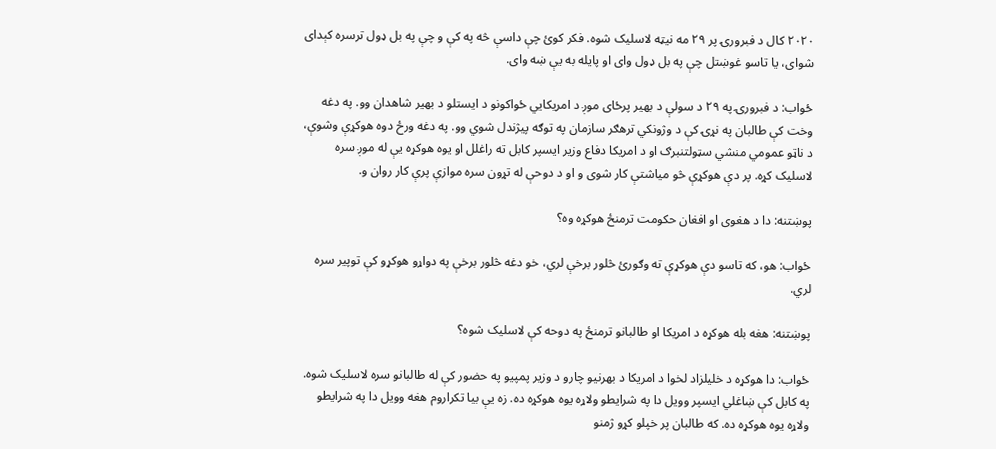۲۰۲۰ کال د فبرورۍ پر ۲۹ مه نیټه لاسلیک شوه. فکر کوئ چې داسې څه په کې و چې په بل ډول ترسره کېدای شوای، یا تاسو غوښتل چې په بل ډول وای او پایله به یې ښه وای.

ځواب: د فبرورۍ په ۲۹ د سولې د بهیر پرځای موږ د امریکايي ځواکونو د ایستلو د بهیر شاهدان وو. په دغه وخت کې طالبان په نړۍ کې د وژونکي ترهګر سازمان په توګه پیژندل شوي وو. په دغه ورځ دوه هوکړې وشوې، د ناټو عمومي منشي سټولتنبرګ او د امریکا دفاع وزیر ایسپر کابل ته راغلل او یوه هوکړه یې له موږ سره لاسلیک کړه. پر دې هوکړې څو میاشتې کار شوی و او د دوحې له تړون سره موازې پرې کار روان و.

پوښتنه: دا د هغوی او افغان حکومت ترمنځ هوکړه وه؟

ځواب: هو، که تاسو دې هوکړې ته وګورئ څلور برخې لري، خو دغه څلور برخې په دواړو هوکړو کې توپیر سره لري.

پوښتنه: هغه بله هوکړه د امریکا او طالبانو ترمنځ په دوحه کې لاسلیک شوه؟

ځواب: دا هوکړه د خلیلزاد لخوا د امریکا د بهرنیو چارو د وزیر پمپیو په حضور کې له طالبانو سره لاسلیک شوه. په کابل کې ښاغلي ایسپر وویل دا په شرایطو ولاړه یوه هوکړه ده. زه یې بیا تکراروم هغه وویل دا په شرایطو ولاړه یوه هوکړه ده. که طالبان پر خپلو کړو ژمنو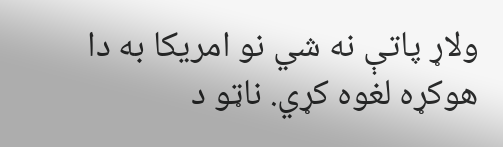ولاړ پاتې نه شي نو امریکا به دا هوکړه لغوه کړي. ناټو د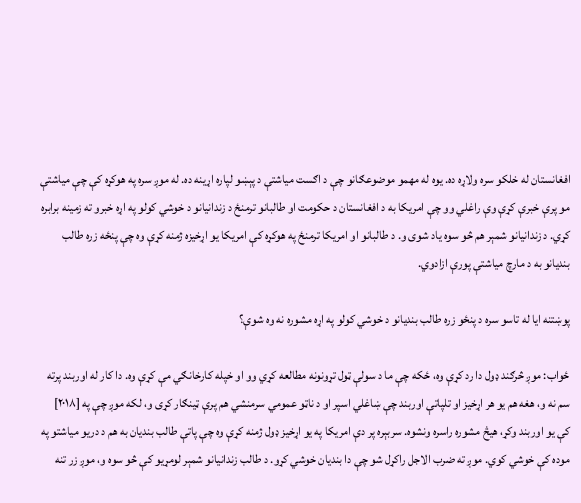افغانستان له خلکو سره ولاړه ده. یوه له مهمو موضوعګانو چې د اګست میاشتې د پېښو لپاره اړینه ده. له موږ سره په هوکړه کې چې میاشتې مو پرې خبرې کړې وې راغلي وو چې امریکا به د افغانستان د حکومت او طالبانو ترمنځ د زندانیانو د خوشي کولو په اړه خبرو ته زمینه برابره کړي. د زندانیانو شمېر هم څو سوه یاد شوی و. د طالبانو او امریکا ترمنځ په هوکړه کې امریکا یو اړخیزه ژمنه کړې وه چې پنځه زره طالب بندیانو به د مارچ میاشتې پورې ازادوي.

پوښتنه ایا له تاسو سره د پنځو زره طالب بندیانو د خوشي کولو په اړه مشوره نه وه شوې؟

ځواب: موږ څرګند ډول دا رد کړې وه، ځکه چې ما د سولې ټول تړونونه مطالعه کړي وو او خپله کارخانګي مې کړې وه. دا کار له اوربند پرته سم نه و، هغه هم یو هر اړخیز او تلپاتې اوربند چې ښاغلي اسپر او د ناټو عمومي سرمنشي هم پرې ټینګار کړی و، لکه موږ چې په [۲۰۱۸] کې یو اوربند وکړ، هیڅ مشوره راسره ونشوه. سربېره پر دې امریکا په یو اړخیز ډول ژمنه کړې وه چې پاتې طالب بندیان به هم د دریو میاشتو په موده کې خوشي کوي. موږ ته ضرب الاجل راکړل شو چې دا بندیان خوشي کړو. د طالب زندانیانو شمېر لومړیو کې څو سوه و، موږ زر تنه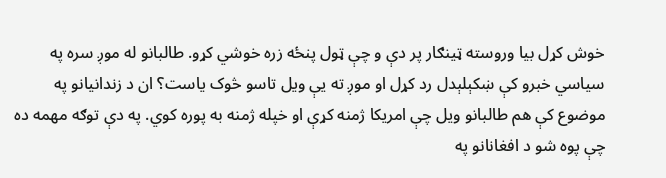خوش کړل بیا وروسته ټینګار پر دې و چې ټول پنځه زره خوشي کړو. طالبانو له موږ سره په سیاسي خبرو کې ښکېلېدل رد کړل او موږ ته یې ویل تاسو څوک یاست؟ ان د زندانیانو په موضوع کې هم طالبانو ویل چې امریکا ژمنه کړې او خپله ژمنه به پوره کوي. په دې توګه مهمه ده چې پوه شو د افغانانو په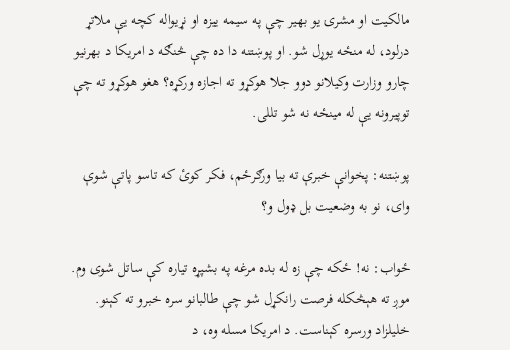مالکیت او مشرۍ یو بهیر چې په سیمه ییزه او نړیواله کچه یې ملاتړ درلود، له منځه یوړل شو. او پوښتنه دا ده چې څنګه د امریکا د بهرنیو چارو وزارت وکیلانو دوو جلا هوکړو ته اجازه ورکړه؟ هغو هوکړو ته چې توپیرونه یې له مینځه نه شو تللی.

پوښتنه: پخوانې خبرې ته بیا ورګرځم، فکر کوئ که تاسو پاتې شوې وای، نو به وضعیت بل ډول و؟

ځواب: نه! ځکه چې زه له بده مرغه په بشپړه تیاره کې ساتل شوی وم. موږ ته هېڅکله فرصت رانکړل شو چې طالبانو سره خبرو ته کېنو. خلیلزاد ورسره کېناست. د امریکا مسله وه،‌ د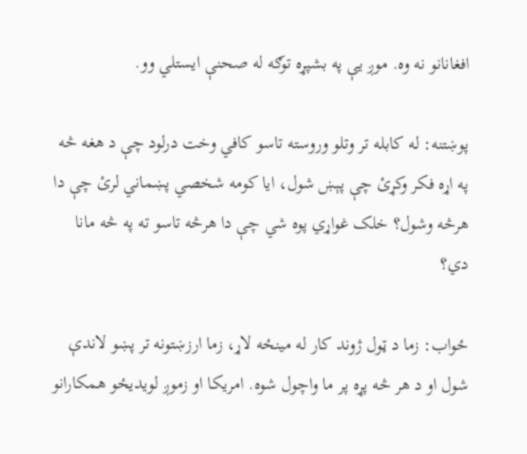افغانانو نه وه. موږ یې په بشپړه توګه له صحنې ایستلي وو.

پوښتنه: له کابله تر وتلو وروسته تاسو کافي وخت درلود چې د هغه څه په اړه فکر وکړئ چې پېښ شول، ایا کومه شخصي پښماني لرئ چې دا هرڅه وشول؟ خلک غواړي پوه شي چې دا هرڅه تاسو ته په څه مانا دي؟

ځواب: زما د ټول ژوند کار له مینځه لاړ، زما ارزښتونه تر پښو لاندې شول او د هر څه پړه پر ما واچول شوه. امریکا او زموږ لویدیځو همکارانو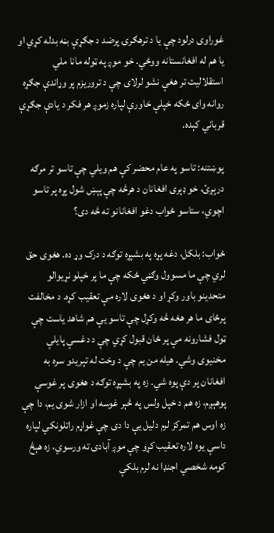غوراوی درلود چې یا د ترهګرۍ پرضد د جګړې بڼه بدله کړي او یا هم له افغانستانه ووځي. خو موږ په ټوله مانا ملي استقلالیت تر هغې نشو لرلای چې د تروریزم پر وړاندې جګړه روانه وای ځکه خپلې خاورې لپاره زموږ هر فکر د یادې جګړې قرباني کېده.

پوښتنه: تاسو په عام محضر کې هم ویلي چې تاسو تر مرګه درېږئ، خو ډېری افغانان د هرڅه چې پېښ شول پړه پر تاسو اچوي، ستاسو ځواب دغو افغانانو ته څه دی؟

ځواب: بلکل، دغه پړه په بشپړه توګه د درک وړ ده. هغوی حق لري چې ما مسوول وګڼي ځکه چې ما پر خپلو نړیوالو متحدینو باور وکړ او د هغوی لاره مې تعقیب کړه. د مخالفت پرځای ما هر هغه څه وکړل چې تاسو یې هم شاهد یاست چې ټول فشارونه مې پر ځان قبول کړي چې د دغسې پایلې مخنیوی وشي. هیله من یم چې د وخت له تېریدو سره به افغانان پر دې پوه شي. زه په بشپړه توګه د هغوی پر غوسې پوهېږم، زه هم د خپل ولس په څېر غوسه او ازار شوی یم، دا چې زه اوس هم تمرکز لرم دلیل یې دا دی چې غواړم راتلونکي لپاره داسې یوه لاره تعقیب کړو چې موږ آبادۍ ته ورسوي، زه هېڅ کومه شخصي اجنډا نه لرم بلکې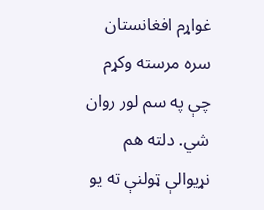غواړم افغانستان سره مرسته وکړم چې په سم لور روان شي. دلته هم نړیوالې ټولنې ته یو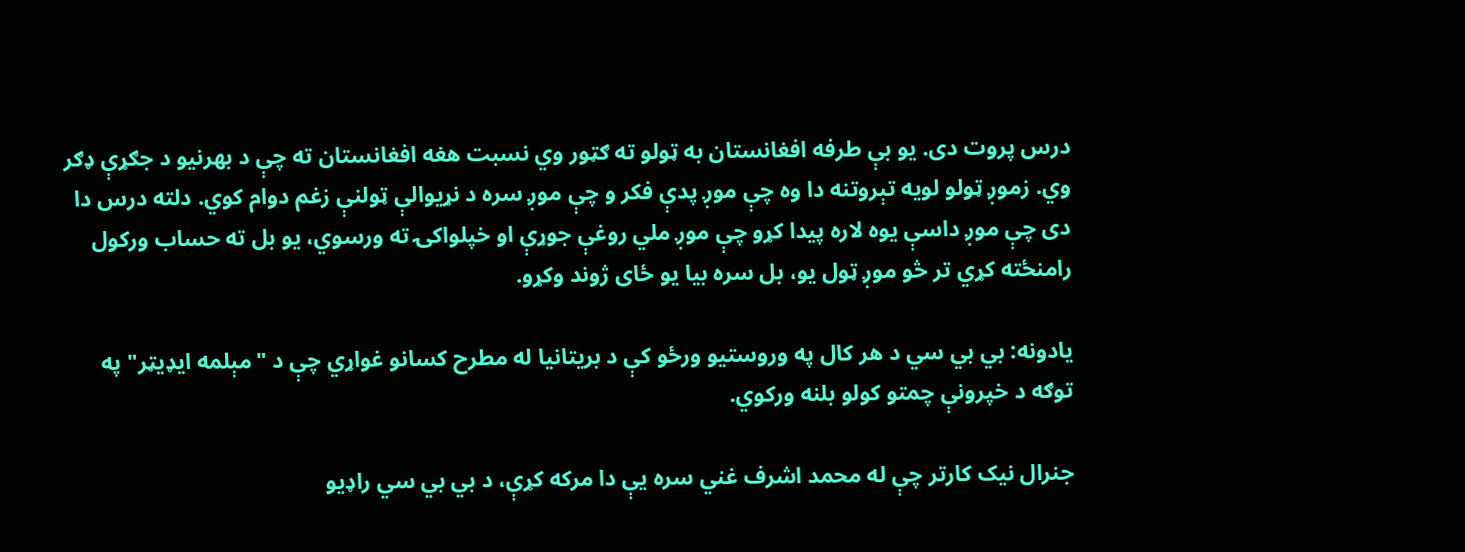درس پروت دی. یو بې طرفه افغانستان به ټولو ته ګټور وي نسبت هغه افغانستان ته چې د بهرنیو د جګړې ډګر وي. زموږ ټولو لویه تېروتنه دا وه چې موږ پدې فکر و چې موږ سره د نړیوالې ټولنې زغم دوام کوي. دلته درس دا دی چې موږ داسې یوه لاره پیدا کړو چې موږ ملي روغې جوړې او خپلواکۍ ته ورسوي، یو بل ته حساب ورکول رامنځته کړي تر څو موږ ټول یو، بل سره بیا یو ځای ژوند وکړو.

یادونه: بي بي سي د هر کال په وروستیو ورځو کې د بریتانیا له مطرح کسانو غواړي چې د "مېلمه ایډیټر" په توګه د خپرونې چمتو کولو بلنه ورکوي.

جنرال نیک کارتر چې له محمد اشرف غني سره یې دا مرکه کړې، د بي بي سي راډیو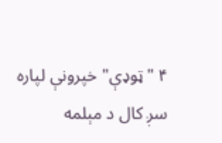۴ "ټوډې" خپرونې لپاره سږ کال د مېلمه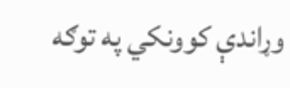وړاندې کوونکي په توګه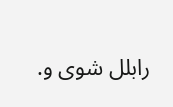رابلل شوی و.